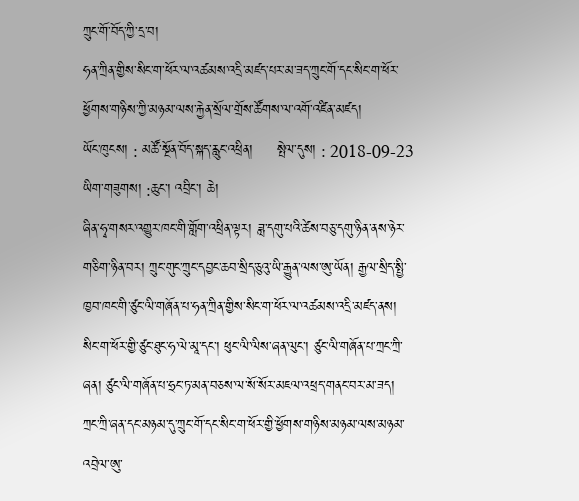ཀྲུང་གོ་བོད་ཀྱི་དྲ་བ།
ཧན་ཀྲིན་གྱིས་སིང་ག་ཕོར་ལ་འཚམས་འདྲི་མཛད་པར་མ་ཟད་ཀྲུང་གོ་དང་སིང་ག་ཕོར་ཕྱོགས་གཉིས་ཀྱི་མཉམ་ལས་རྐྱེན་སྲོལ་གྲོས་ཚོགས་ལ་འགོ་འཛིན་མཛད།
ཡོང་ཁུངས། : མཚོ་སྔོན་བོད་སྐད་རླུང་འཕྲིན།     སྤེལ་དུས། : 2018-09-23
ཡིག་གཟུགས། :ཆུང་། འབྲིང་། ཆེ།
ཞིན་ཧྭ་གསར་འགྱུར་ཁང་གི་གློག་འཕྲིན་ལྟར། ཟླ་དགུ་པའི་ཚེས་བཅུ་དགུ་ཉིན་ནས་ཉེར་གཅིག་ཉིན་བར། ཀྲུང་གུང་ཀྲུང་དབྱང་ཆབ་སྲིད་ཅུའུ་ཡི་རྒྱུན་ལས་ཨུ་ཡོན། རྒྱལ་སྲིད་སྤྱི་ཁྱབ་ཁང་གི་ཙུང་ལི་གཞོན་པ་ཧན་ཀྲིན་གྱིས་སིང་ག་ཕོར་ལ་འཚམས་འདྲི་མཛད་ནས། སིང་ག་ཕོར་གྱི་ཙུང་ཐུང་ཧ་ལེ་མཱ་དང་། ཕུང་ལི་ལིས་ཞན་ལུང་། ཙུང་ལི་གཞོན་པ་ཀྲང་ཀྲི་ཞན། ཙུང་ལི་གཞོན་པ་ཧྲང་ཏ་མན་བཅས་ལ་སོ་སོར་མཇལ་འཕྲད་གནང་བར་མ་ཟད། ཀྲང་ཀྲི་ཞན་དང་མཉམ་དུ་ཀྲུང་གོ་དང་སིང་ག་ཕོར་གྱི་ཕྱོགས་གཉིས་མཉམ་ལས་མཉམ་འབྲེལ་ཨུ་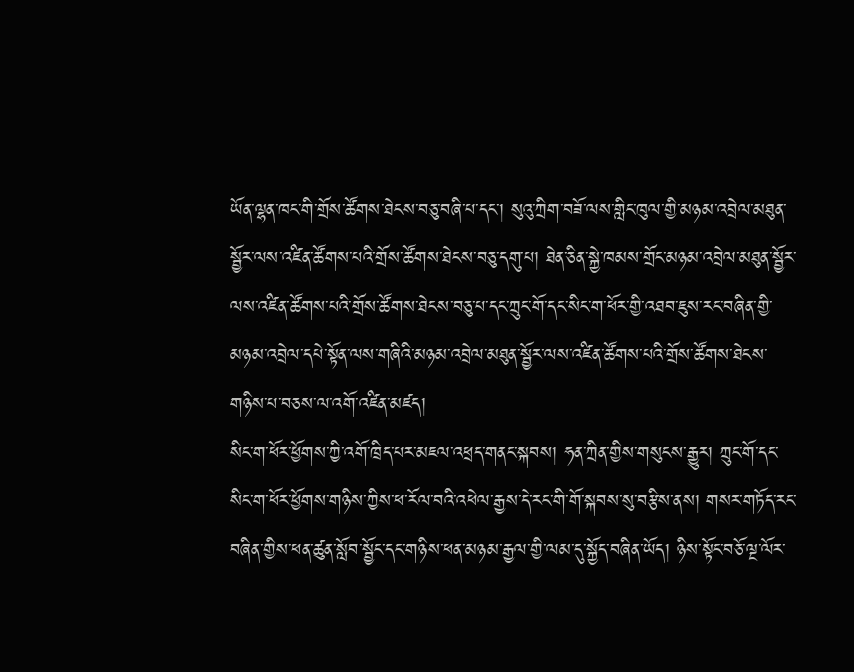ཡོན་ལྷན་ཁང་གི་གྲོས་ཚོགས་ཐེངས་བཅུ་བཞི་པ་དང་། སུའུ་ཀྲིག་བཟོ་ལས་གླིང་ཁུལ་གྱི་མཉམ་འབྲེལ་མཐུན་སྦྱོར་ལས་འཛིན་ཚོགས་པའི་གྲོས་ཚོགས་ཐེངས་བཅུ་དགུ་པ། ཐེན་ཅིན་སྐྱེ་ཁམས་གྲོང་མཉམ་འབྲེལ་མཐུན་སྦྱོར་ལས་འཛིན་ཚོགས་པའི་གྲོས་ཚོགས་ཐེངས་བཅུ་པ་དང་ཀྲུང་གོ་དང་སིང་ག་ཕོར་གྱི་འཐབ་ཇུས་རང་བཞིན་གྱི་མཉམ་འབྲེལ་དཔེ་སྟོན་ལས་གཞིའི་མཉམ་འབྲེལ་མཐུན་སྦྱོར་ལས་འཛིན་ཚོགས་པའི་གྲོས་ཚོགས་ཐེངས་གཉིས་པ་བཅས་ལ་འགོ་འཛིན་མཛད།
སིང་ག་ཕོར་ཕྱོགས་ཀྱི་འགོ་ཁྲིད་པར་མཇལ་འཕྲད་གནང་སྐབས། ཧན་ཀྲིན་གྱིས་གསུངས་རྒྱུར། ཀྲུང་གོ་དང་སིང་ག་ཕོར་ཕྱོགས་གཉིས་ཀྱིས་ཕ་རོལ་བའི་འཕེལ་རྒྱས་དེ་རང་གི་གོ་སྐབས་སུ་བརྩིས་ནས། གསར་གཏོད་རང་བཞིན་གྱིས་ཕན་ཚུན་སློབ་སྦྱོང་དང་གཉིས་ཕན་མཉམ་རྒྱལ་གྱི་ལམ་དུ་སྐྱོད་བཞིན་ཡོད། ཉིས་སྟོང་བཅོ་ལྔ་ལོར་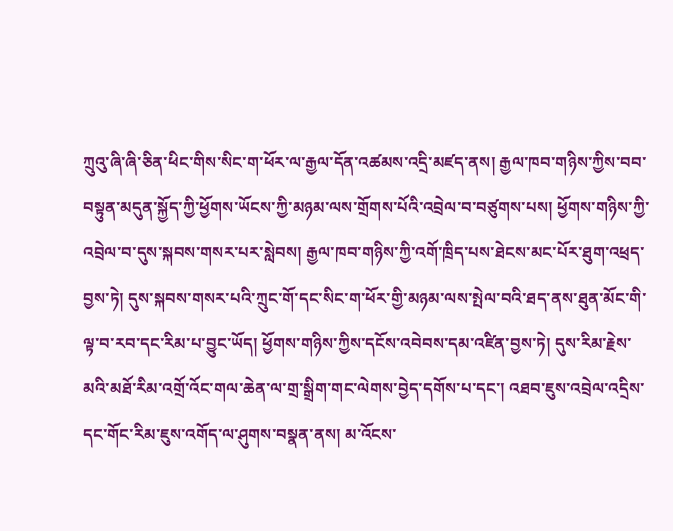ཀྲུའུ་ཞི་ཞི་ཅིན་ཕིང་གིས་སིང་ག་ཕོར་ལ་རྒྱལ་དོན་འཚམས་འདྲི་མཛད་ནས། རྒྱལ་ཁབ་གཉིས་ཀྱིས་བབ་བསྟུན་མདུན་སྐྱོད་ཀྱི་ཕྱོགས་ཡོངས་ཀྱི་མཉམ་ལས་གྲོགས་པོའི་འབྲེལ་བ་བཙུགས་པས། ཕྱོགས་གཉིས་ཀྱི་འབྲེལ་བ་དུས་སྐབས་གསར་པར་སླེབས། རྒྱལ་ཁབ་གཉིས་ཀྱི་འགོ་ཁྲིད་པས་ཐེངས་མང་པོར་ཐུག་འཕྲད་བྱས་ཏེ། དུས་སྐབས་གསར་པའི་ཀྲུང་གོ་དང་སིང་ག་ཕོར་གྱི་མཉམ་ལས་སྤེལ་བའི་ཐད་ནས་ཐུན་མོང་གི་ལྟ་བ་རབ་དང་རིམ་པ་བྱུང་ཡོད། ཕྱོགས་གཉིས་ཀྱིས་དངོས་འབེབས་དམ་འཛིན་བྱས་ཏེ། དུས་རིམ་རྗེས་མའི་མཐོ་རིམ་འགྲོ་འོང་གལ་ཆེན་ལ་གྲ་སྒྲིག་གང་ལེགས་བྱེད་དགོས་པ་དང་། འཐབ་ཇུས་འབྲེལ་འདྲིས་དང་གོང་རིམ་ཇུས་འགོད་ལ་ཤུགས་བསྣན་ནས། མ་འོངས་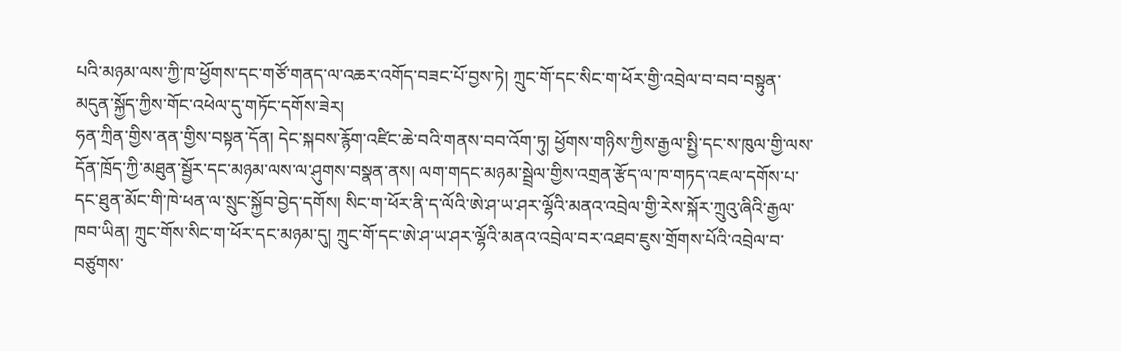པའི་མཉམ་ལས་ཀྱི་ཁ་ཕྱོགས་དང་གཙོ་གནད་ལ་འཆར་འགོད་བཟང་པོ་བྱས་ཏེ། ཀྲུང་གོ་དང་སིང་ག་ཕོར་གྱི་འབྲེལ་བ་བབ་བསྟུན་མདུན་སྐྱོད་ཀྱིས་གོང་འཕེལ་དུ་གཏོང་དགོས་ཟེར།
ཧན་ཀྲིན་གྱིས་ནན་གྱིས་བསྟན་དོན། དེང་སྐབས་རྙོག་འཛིང་ཆེ་བའི་གནས་བབ་འོག་ཏུ། ཕྱོགས་གཉིས་ཀྱིས་རྒྱལ་སྤྱི་དང་ས་ཁུལ་གྱི་ལས་དོན་ཁྲོད་ཀྱི་མཐུན་སྦྱོར་དང་མཉམ་ལས་ལ་ཤུགས་བསྣན་ནས། ལག་གདང་མཉམ་སྦྲེལ་གྱིས་འགྲན་རྩོད་ལ་ཁ་གཏད་འཇལ་དགོས་པ་དང་ཐུན་མོང་གི་ཁེ་ཕན་ལ་སྲུང་སྐྱོབ་བྱེད་དགོས། སིང་ག་ཕོར་ནི་ད་ལོའི་ཨེ་ཤ་ཡ་ཤར་ལྷོའི་མནའ་འབྲེལ་གྱི་རེས་སྐོར་ཀྲུའུ་ཞིའི་རྒྱལ་ཁབ་ཡིན། ཀྲུང་གོས་སིང་ག་ཕོར་དང་མཉམ་དུ། ཀྲུང་གོ་དང་ཨེ་ཤ་ཡ་ཤར་ལྷོའི་མནའ་འབྲེལ་བར་འཐབ་ཇུས་གྲོགས་པོའི་འབྲེལ་བ་བཙུགས་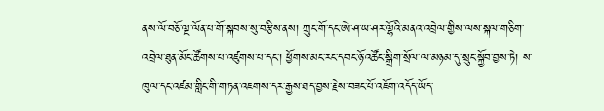ནས་ལོ་བཅོ་ལྔ་ལོན་པ་གོ་སྐབས་སུ་བརྩིས་ནས། ཀྲུང་གོ་དང་ཨེ་ཤ་ཡ་ཤར་ལྷོའི་མནའ་འབྲེལ་གྱིས་ལས་སྐལ་གཅིག་འབྲེལ་ཐུན་མོང་ཚོགས་པ་འཛུགས་པ་དང་། ཕྱོགས་མང་རང་དབང་ཉོ་འཚོང་སྒྲིག་སྲོལ་ལ་མཉམ་དུ་སྲུང་སྐྱོབ་བྱས་ཏེ། ས་ཁུལ་དང་འཛམ་གླིང་གི་གཏན་འཇགས་དར་རྒྱས་ཐད་བྱས་རྗེས་བཟང་པོ་འཇོག་འདོད་ཡོད་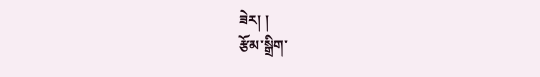ཟེར། །
རྩོམ་སྒྲིག་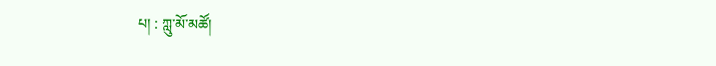པ། : ཀླུ་མོ་མཚོ།